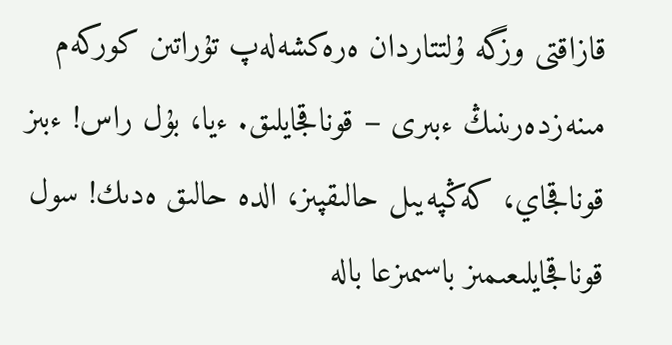قازاقتى وزگە ۇلتتاردان ەرەكشەلەپ تۇراتىن كوركەم مىنەزدەرىنىڭ ءبىرى – قوناقجايلىق. ءيا، بۇل راس! ءبىز قوناقجاي، كەڭپەيىل حالىقپىز، الدە حالىق ەدىك! سول قوناقجايلىعىمىز باسىمىزعا بالە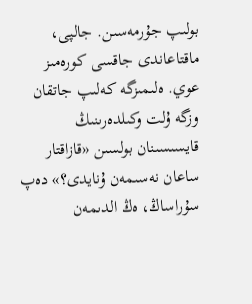بولىپ جۇرمەسىن. جالپى، ماقتاعاندى جاقسى كورەمىز عوي. ەلىمىزگە كەلىپ جاتقان وزگە ۇلت وكىلدەرىنىڭ قايسىسىنان بولسىن «قازاقتار ساعان نەسىمەن ۇنايدى؟» دەپ سۇراساڭ، ەڭ الدىمەن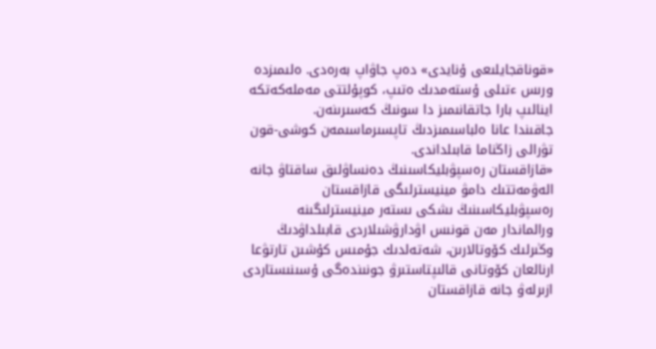«قوناقجايلىعى ۇنايدى» دەپ جاۋاپ بەرەدى. ەلىمىزدە ورىس ءتىلى ۇستەمدىك ەتىپ، كوپۇلتتى مەملەكەتكە اينالىپ بارا جاتقانىمىز دا سونىڭ كەسىرىنەن.
جاقىندا عانا ەلباسىمىزدىڭ تاپسىرماسىمەن كوشى-قون تۋرالى زاڭناما قابىلداندى.
«قازاقستان رەسپۋبليكاسىنىڭ دەنساۋلىق ساقتاۋ جانە الەۋمەتتىك دامۋ مينيسترلىگى قازاقستان رەسپۋبليكاسىنىڭ ىشكى ىستەر مينيسترلىگىنە ورالماندار مەن قونىس اۋدارۋشىلاردى قابىلداۋدىڭ وڭىرلىك كۆوتالارىن، شەتەلدىك جۇمىس كۇشىن تارتۋعا ارنالعان كۆوتانى قالىپتاستىرۋ جونىندەگى ۇسىنىستاردى ازىرلەۋ جانە قازاقستان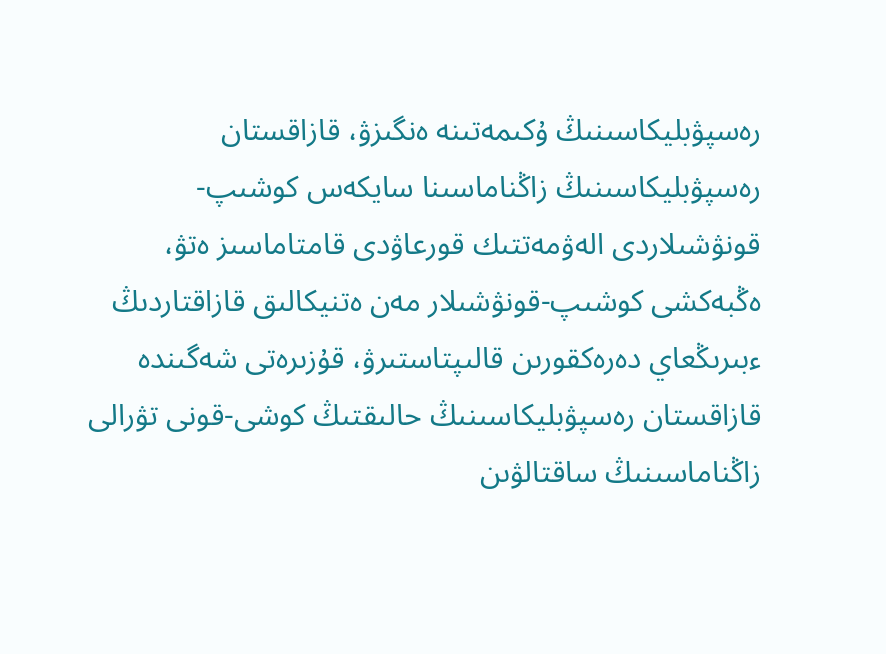رەسپۋبليكاسىنىڭ ۇكىمەتىنە ەنگىزۋ، قازاقستان رەسپۋبليكاسىنىڭ زاڭناماسىنا سايكەس كوشىپ-قونۋشىلاردى الەۋمەتتىك قورعاۋدى قامتاماسىز ەتۋ، ەڭبەكشى كوشىپ-قونۋشىلار مەن ەتنيكالىق قازاقتاردىڭ ءبىرىڭعاي دەرەكقورىن قالىپتاستىرۋ، قۇزىرەتى شەگىندە قازاقستان رەسپۋبليكاسىنىڭ حالىقتىڭ كوشى-قونى تۋرالى زاڭناماسىنىڭ ساقتالۋىن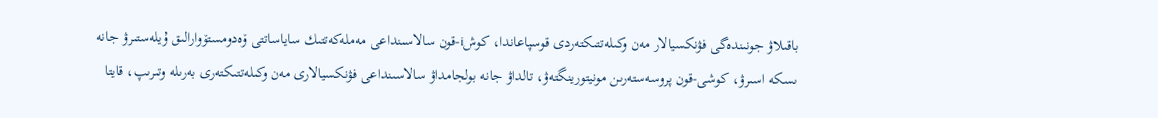باقىلاۋ جونىندەگى فۋنكسيالار مەن وكىلەتتىكتەردى قوسپاعاندا، كوشi-قون سالاسىنداعى مەملەكەتتىك ساياساتتى ۆەدومستۆوارالىق ۇيلەستىرۋ جانە ىسكە اسىرۋ، كوشى-قون پروسەستەرىن مونيتورينگتەۋ، تالداۋ جانە بولجامداۋ سالاسىنداعى فۋنكسيالارى مەن وكىلەتتىكتەرى بەرىلە وتىرىپ، قايتا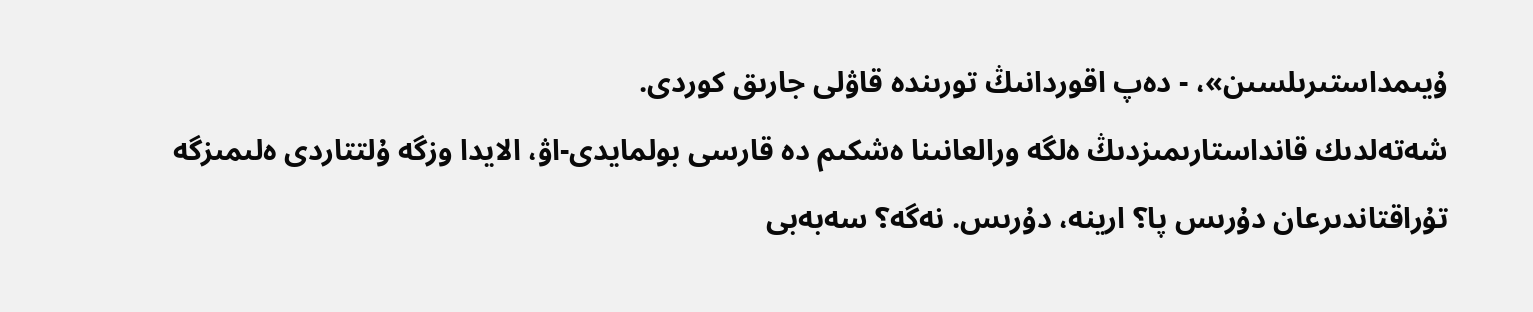ۇيىمداستىرىلسىن»، - دەپ اقوردانىڭ تورىندە قاۋلى جارىق كوردى.
شەتەلدىك قانداستارىمىزدىڭ ەلگە ورالعانىنا ەشكىم دە قارسى بولمايدى-اۋ، الايدا وزگە ۇلتتاردى ەلىمىزگە تۇراقتاندىرعان دۇرىس پا؟ ارينە، دۇرىس. نەگە؟ سەبەبى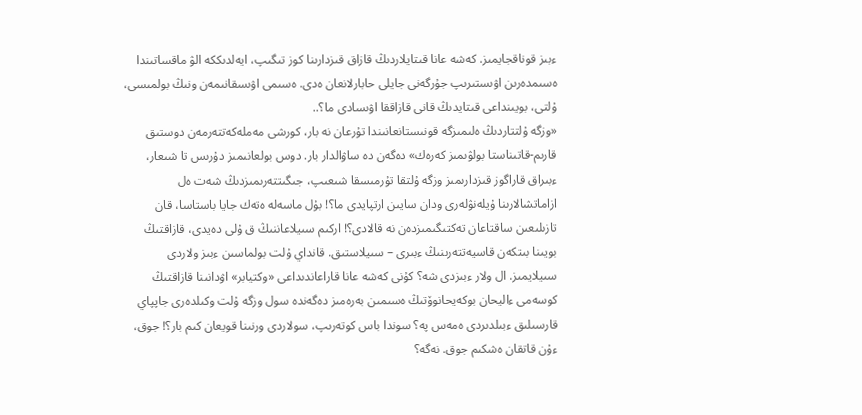ءبىز قوناقجايمىز. كەشە عانا قىتايلاردىڭ قازاق قىزدارىنا كوز تىگىپ، ايەلدىككە الۋ ماقساتىندا ەسىمدەرىن اۋىستىرىپ جۇرگەنى جايلى حابارلانعان ەدى. ەسىمى اۋىسقانىمەن ونىڭ بولمىسى، ۇلتى، بويىنداعى قىتايدىڭ قانى قازاققا اۋىسادى ما؟..
«وزگە ۇلتتاردىڭ ەلىمىزگە قونىستانعانىندا تۇرعان نە بار، كورشى مەملەكەتتەرمەن دوستىق قارىم-قاتىناستا بولۋىمىز كەرەك» دەگەن دە ساۋالدار بار. دوس بولعانىمىز دۇرىس تا شىعار، ءبىراق قاراگوز قىزدارىمىز وزگە ۇلتقا تۇرمىسقا شىعىپ، جىگىتتەرىمىزدىڭ شەت ەل ازاماتشالارىنا ۇيلەنۋلەرى ودان سايىن ارتپايدى ما؟! بۇل ماسەلە ەتەك جايا باستاسا، قان تازىلىعىن ساقتاعان تەكتىگىمىزدەن نە قالادى؟! اركىم سىيلاعاننىڭ ق ۇلى دەيدى، قازاقتىڭ بويىنا بىتكەن قاسيەتتەرىنىڭ ءبىرى – سىيلاستىق. قانداي ۇلت بولماسىن ءبىز ولاردى سىيلايمىز. ال ولار ءبىزدى شە؟ كۇنى كەشە عانا قاراعاندىداعى «وكتيابر» اۋدانىنا قازاقتىڭ كوسەمى ءاليحان بوكەيحانوۆتىڭ ەسىمىن بەرەمىز دەگەندە سول وزگە ۇلت وكىلدەرى جاپپاي قارسىلىق ءبىلدىردى ەمەس پە؟ سوندا باس كوتەرىپ، سولاردى ورنىنا قويعان كىم بار؟! جوق، ءۇن قاتقان ەشكىم جوق. نەگە؟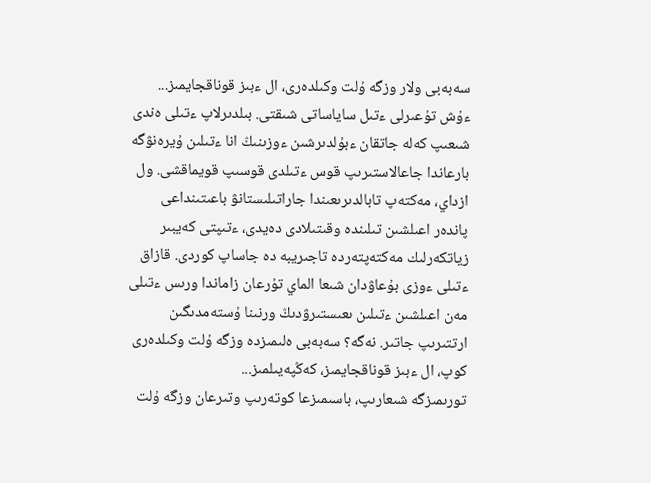سەبەبى ولار وزگە ۇلت وكىلدەرى، ال ءبىز قوناقجايمىز...
ءۇش تۇعىرلى ءتىل ساياساتى شىقتى. بىلدىرلاپ ءتىلى ەندى شىعىپ كەلە جاتقان ءبۇلدىرشىن ءوزىنىڭ انا ءتىلىن ۇيرەنۋگە بارعاندا جاعالاستىرىپ قوس ءتىلدى قوسىپ قويماقشى. ول ازداي، مەكتەپ تابالدىرىعىندا جاراتىلىستانۋ باعىتىنداعى پاندەر اعىلشىن تىلىندە وقىتىلادى دەيدى، ءتىپتى كەيبىر زياتكەرلىك مەكتەپتەردە تاجىريبە دە جاساپ كوردى. قازاق ءتىلى ءوزى بۇعاۋدان شىعا الماي تۇرعان زاماندا ورىس ءتىلى مەن اعىلشىن ءتىلىن ىعىستىرۋدىڭ ورنىنا ۇستەمدىگىن ارتتىرىپ جاتىر. نەگە؟ سەبەبى ەلىمىزدە وزگە ۇلت وكىلدەرى كوپ، ال ءبىز قوناقجايمىز، كەڭپەيىلمىز...
تورىمىزگە شىعارىپ، باسىمىزعا كوتەرىپ وتىرعان وزگە ۇلت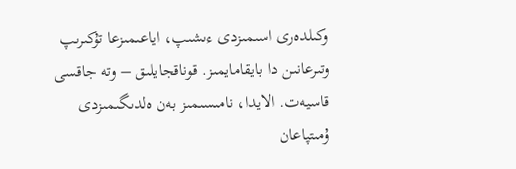وكىلدەرى اسىمىزدى ءىشىپ، اياعىمىزعا تۇكىرىپ وتىرعانىن دا بايقامايمىز. قوناقجايلىق – وتە جاقسى قاسيەت. الايدا، نامىسىمىز بەن ەلدىگىمىزدى ۇمىتپاعان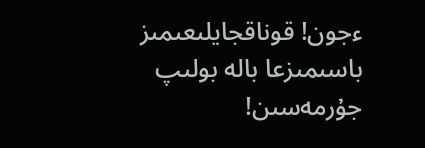ءجون! قوناقجايلىعىمىز باسىمىزعا بالە بولىپ جۇرمەسىن!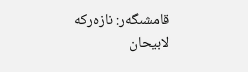قامشىگەر: نازەركە لابيحان